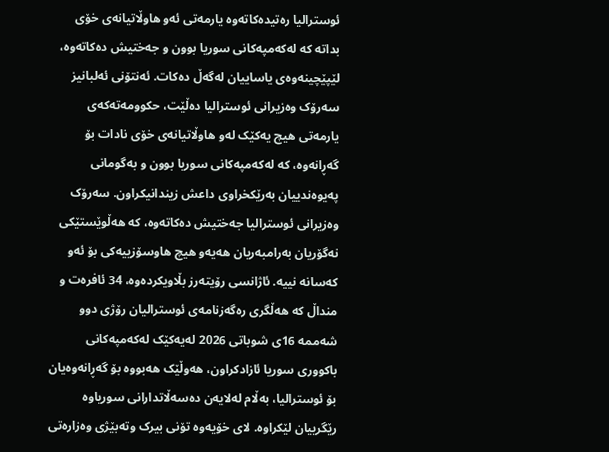ئوسترالیا رەتیدەکاتەوە یارمەتى ئەو هاوڵاتیانەى خۆى بداتە کە لەکەمپەکانى سوریا بوون و جەختیش دەکاتەوە، لێپێچینەوەى یاساییان لەگەڵ دەکات. ئەنتۆنى ئەلبانیز  سەرۆک وەزیرانی ئوسترالیا دەڵێت، حکوومەتەکەی یارمەتى هیچ یەکێک لەو هاوڵاتیانەى خۆى نادات بۆ گەڕانەوە، کە لەکەمپەکانى سوریا بوون و بەگومانى پەیوەندییان بەرێکخراوى داعش زیندانیکراون. سەرۆک وەزیرانی ئوسترالیا جەختیش دەکاتەوە، کە هەڵوێستێکى نەگۆریان بەرامبەریان هەیەو هیچ هاوسۆزییەکی بۆ ئەو کەسانە نییە. ئاژانسى رۆیتەرز بڵاویکردەوە، 34 ئافرەت و منداڵ کە هەڵگرى رەگەزنامەى ئوسترالیان رۆژى دوو شەممە 16ى شوباتى 2026 لەیەکێک لەکەمپەکانى باکوورى سوریا ئازادکراون، هەوڵێک هەبووە بۆ گەڕانەوەیان بۆ ئوسترالیا، بەڵام لەلایەن دەسەڵاتدارانی سوریاوە رێگرییان لێکراوە. لای خۆیەوە تۆنى بیرک وتەبێژى وەزارەتى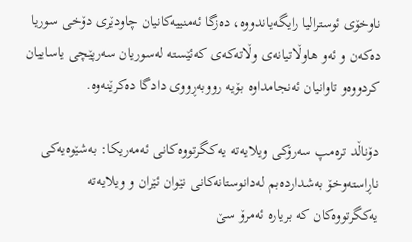ناوخۆى ئوسترالیا رایگەیاندووە، دەزگا ئەمنییەکانیان چاودێرى دۆخى سوریا دەکەن و ئەو هاوڵاتیانەى وڵاتەکەى کەئێستە لەسوریان سەرپێچى یاساییان کردووەو تاوانیان ئەنجامداوە بۆیە رووبەڕووى دادگا دەکرێنەوە.

دۆناڵد ترەمپ سه‌رۆكی ویلایه‌ته‌ یه‌كگرتووه‌كانی ئه‌مه‌ریكا: بەشێوەیەکی ناڕاستەوخۆ بەشداردەبم لەدانوستانەکانی نێوان ئێران و ویلایەتە یەکگرتووەکان کە بریارە ئەمرۆ سێ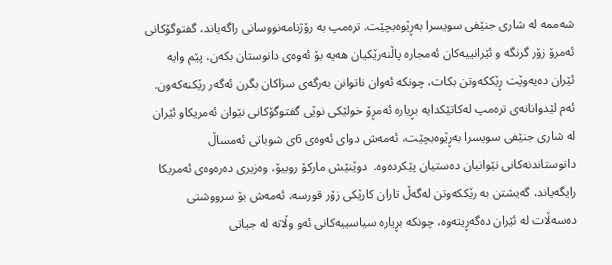شەممە لە شاری جنێفی سویسرا بەڕێوەبچێت. ترەمپ بە رۆژنامەنووسانی راگەیاند، گفتوگۆکانی ئەمرۆ زۆر گرنگە و ئێرانییەکان ئەمجارە پاڵنەرێکیان هەیە بۆ ئەوەی دانوستان بکەن، پێم وایە ئێران دەیەوێت ڕێککەوتن بکات، چونکە ئەوان ناتوانن بەرگەی سزاکان بگرن ئەگەر رێکنەکەون. ئەم لێدوانانەی ترەمپ لەکاتێکدایە بڕیارە ئەمڕۆ خولێکی نوێی گفتوگۆکانی نێوان ئەمریکاو ئێران لە شاری جنێفی سویسرا بەڕێوەبچێت، ئەمەش دوای ئەوەی 6ی شوباتی ئەمساڵ دانوستاندنەکانی نێوانیان دەستیان پێکردەوە.  دوێنێش مارکۆ روبیۆ، وەزیری دەرەوەی ئەمریکا رایگەیاند، گەیشتن بە رێککەوتن لەگەڵ تاران کارێکی زۆر قورسە، ئەمەش بۆ سرووشتی دەسەڵات لە ئێران دەگەڕیتەوە، چونکە بڕیارە سیاسییەکانی ئەو وڵاتە لە جیاتی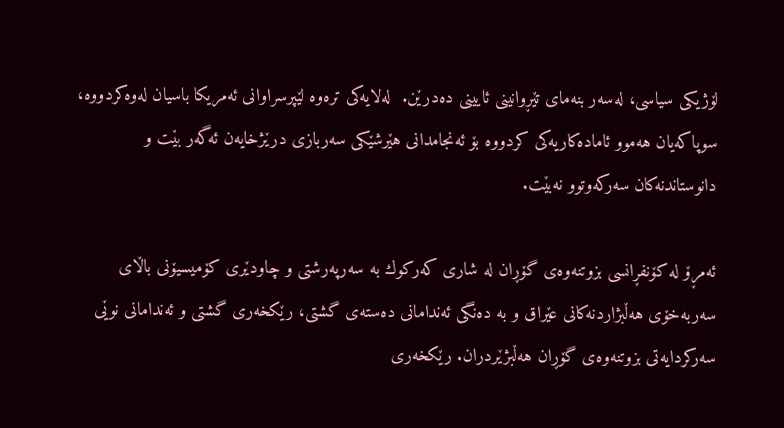لۆژیکی سیاسی، لەسەر بنەمای تێڕوانینی ئایینی دەدرێن.  لەلایەکی ترەوە لێپرسراوانی ئەمریکا باسیان لەوەکردووە، سوپاکەیان هەموو ئامادەکاریەکی کردووە بۆ ئەنجامدانی هێرشێکی سەربازی درێژخایەن ئەگەر بێت و دانوستاندنەکان سەرکەوتوو نەبێت.

ئەمڕۆ لە كۆنفڕانسی بزوتنەوەی گۆڕان لە شاری كەركوك بە سەرپەرشتی و چاودێری كۆمیسیۆنی باڵای سەربەخۆی هەڵبژاردنەكانی عێراق و بە دەنگی ئەندامانی دەستەی گشتی، رێكخەری گشتی و ئەندامانی نوێی سەركردایەتی بزوتنەوەی گۆڕان هەڵبژێردران. رێكخەری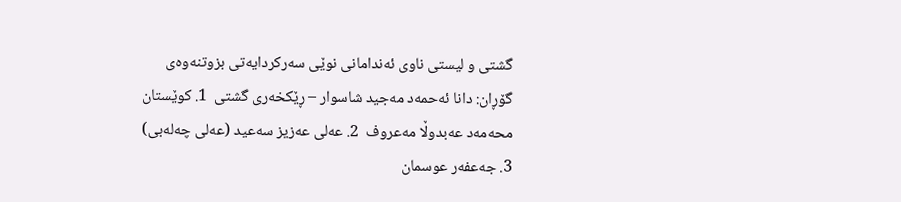گشتی و لیستی ناوی ئەندامانی نوێی سەركردایەتی بزوتنەوەی گۆڕان: دانا ئەحمەد مەجید شاسوار – ڕێكخەری گشتی  1. کوێستان محەمەد عەبدوڵا مەعروف  2. عەلی عەزیز سەعید (عەلی چەلەبی)  3. جەعفەر عوسمان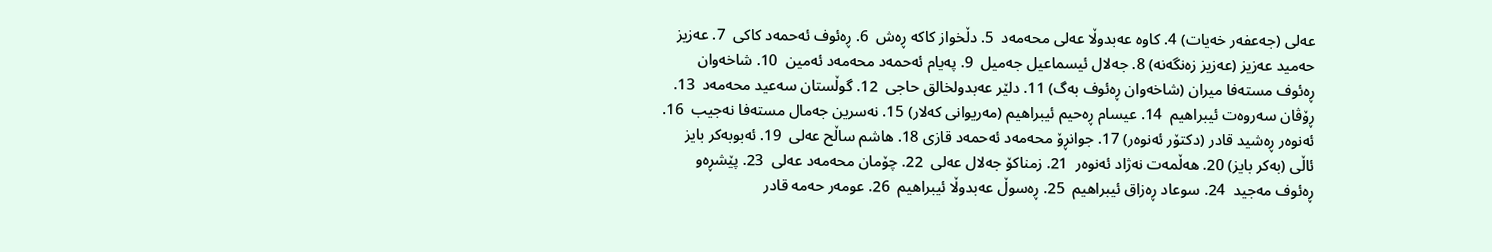عەلی (جەعفەر خەیات) 4. کاوە عەبدوڵا عەلی محەمەد  5. دڵخواز کاکە ڕەش  6. ڕەئوف ئەحمەد کاکی  7. عەزیز حەمید عەزیز (عەزیز زەنگەنە) 8. جەلال ئیسماعیل جەمیل  9. پەیام ئەحمەد محەمەد ئەمین  10. شاخەوان ڕەئوف مستەفا میران (شاخەوان ڕەئوف بەگ) 11. دلێر عەبدولخالق حاجی  12. گوڵستان سەعید محەمەد  13. ڕۆڤان سەروەت ئیبراهیم  14. عیسام ڕەحیم ئیبراهیم (مەریوانی کەلار) 15. نەسرین جەمال مستەفا نەجیب  16. ئەنوەر ڕەشید قادر (دکتۆر ئەنوەر) 17. جوانڕۆ محەمەد ئەحمەد قازی 18. هاشم ساڵح عەلی  19. ئەبوبەکر بایز ئاڵی (بەکر بایز) 20. هەڵمەت نەژاد ئەنوەر  21. زمناکۆ جەلال عەلی  22. چۆمان محەمەد عەلی  23. پێشڕەو ڕەئوف مەجید  24. سوعاد ڕەزاق ئیبراهیم  25. ڕەسوڵ عەبدوڵا ئیبراهیم  26. عومەر حەمە قادر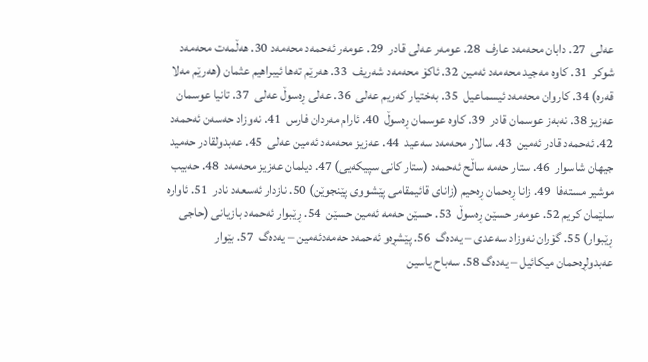عەلی  27. دابان محەمەد عارف  28. عومەر عەلی قادر  29. عومەر ئەحمەد محەمەد 30. هەڵمەت محەمەد شوکر  31. کاوە مەجید محەمەد ئەمین 32. ئاکۆ محەمەد شەریف  33. هەرێم تەها ئیبراهیم عثمان (هەرێم مەلا قەرە) 34. کاروان محەمەد ئیسماعیل  35. بەختیار کەریم عەلی  36. عەلی ڕەسوڵ عەلی  37. تانیا عوسمان عەزیز 38. نەبەز عوسمان قادر  39. کاوە عوسمان ڕەسوڵ  40. ئارام مەردان فارس  41. نەوزاد حەسەن ئەحمەد  42. ئەحمەد قادر ئەمین  43. سالار محەمەد سەعید  44. عەزیز محەمەد ئەمین عەلی  45. عەبدولقادر حەمید جیهان شاسوار  46. ستار حەمە ساڵح ئەحمەد (ستار کانی سپیکەیی) 47. دیلمان عەزیز محەمەد  48. حەبیب موشیر مستەفا  49. زانا ڕەحمان ڕەحیم (زانای قائیمقامی پێشووی پێنجوێن) 50. نازدار ئەسعەد نادر  51. ئاوارە سلێمان کریم 52. عومەر حسێن ڕەسوڵ  53. حسێن حەمە ئەمین حسێن  54. ڕێبوار ئەحمەد بازیانی (حاجی ڕێبوار) 55. گۆران نەوزاد سەعدی – یەدەگ  56. پێشڕەو ئەحمەد حەمەدئەمین – یەدەگ  57. بێوار عەبدولڕەحمان میکائیل – یەدەگ 58. سەباح یاسین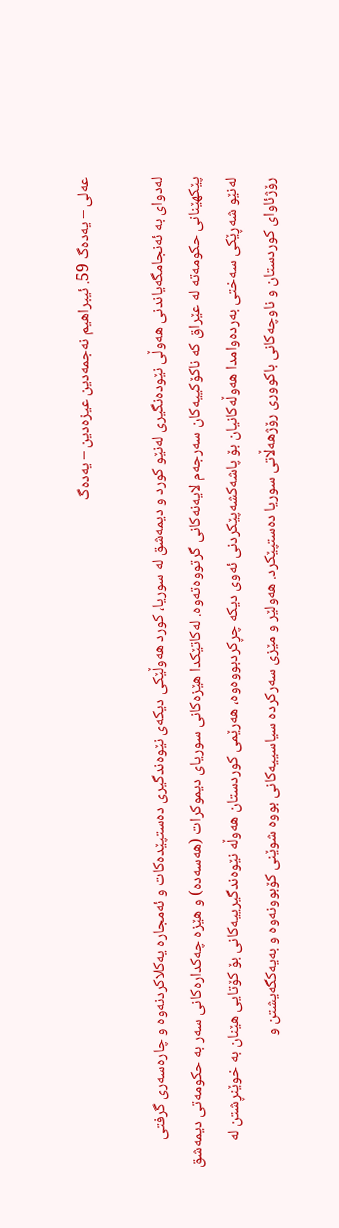عەلی – یەدەگ 59. ئیبراهیم نەجمەدین عیزەدین – یەدەگ

له‌دواى به‌ ئه‌نجامگه‌یاندنى هه‌وڵى نێوده‌نگیرى له‌نێو كورد و دیمه‌شق له‌ سوریا، كورد هه‌وڵێكى دیكه‌ى نێوه‌ندگیرى ده‌ستپێده‌كات و ئه‌مجاره‌ یه‌كلاكردنه‌وه‌ و چاره‌سه‌رى گرفتى پێكهێنانى حكومه‌ته‌ له‌ عێراق كه‌ ناكۆكییه‌كان سه‌رجه‌م لایه‌نه‌كانى گرتووه‌ته‌وه‌. له‌كاتێكدا هێزه‌كانى سوریاى دیموكرات (هه‌سه‌ده‌) و هێزه‌ چه‌كداره‌كانى سه‌ر به‌ حكومه‌تى دیمه‌شق له‌نێو شه‌ڕێكى سه‌ختى به‌رده‌وامدا هه‌وڵه‌كانیان بۆ پاشه‌كشه‌پێكردنى ئه‌وى دیكه‌ چڕكردبووه‌وه‌، هه‌رێمى كوردستان هه‌وڵه‌ نێوه‌ندگیرییه‌كانى بۆ كۆتایى هێنان به‌ خوێنڕشتن له‌ رۆژئاواى كوردستان و ناوچه‌كانى باكوورى رۆژهه‌ڵاتى سوریا ده‌ستپێكرد. هه‌ولێر و مێزى سه‌ركرده‌ سیاسییه‌كانى بووه‌ شوێنى كۆبوونه‌وه‌ و به‌یه‌كگه‌یشتن و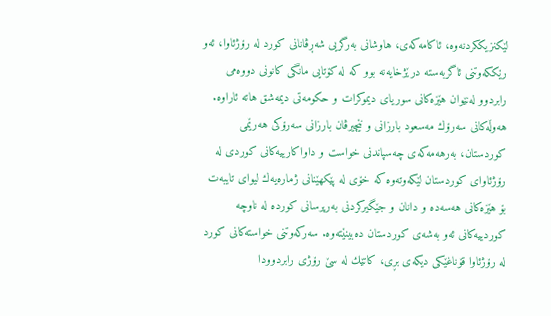لێكنزیككردنه‌وه‌، ئاكامه‌كه‌ى، هاوشانى به‌رگریی شه‌ڕڤانانى كورد له‌ رۆژئاوا، ئه‌و رێككه‌وتنى ئاگربه‌سته‌ درێژخایه‌نه‌ بوو كه‌ له‌ كۆتایی مانگى كانونى دووه‌مى رابردوو له‌نێوان هێزه‌كانى سوریاى دیموكرات و حكومه‌تى دیمه‌شق هاته‌ ئاراوه‌. هه‌وڵه‌كانى سه‌رۆك مه‌سعود بارزانى و نێچیرڤان بارزانى سه‌رۆكى هه‌رێمى كوردستان، به‌رهه‌مه‌كه‌ى چه‌سپاندنى خواست و داواكارییه‌كانى كوردى له‌ رۆژئاواى كوردستان لێكه‌وته‌وه‌ كه‌ خۆى له‌ پێكهێنانى ژماره‌یه‌ك لیواى تایبه‌ت بۆ هێزه‌كانى هه‌سه‌ده‌ و دانان و جێگیركردنى به‌رپرسانى كورده‌ له‌ ناوچه‌ كوردییه‌كانى ئه‌و به‌شه‌ى كوردستان ده‌بینێته‌وه‌. سه‌ركه‌وتنى خواسته‌كانى كورد له‌ رۆژئاوا قۆناغێكى دیكه‌ى بڕى، كاتێك له‌ سێ رۆژى رابردوودا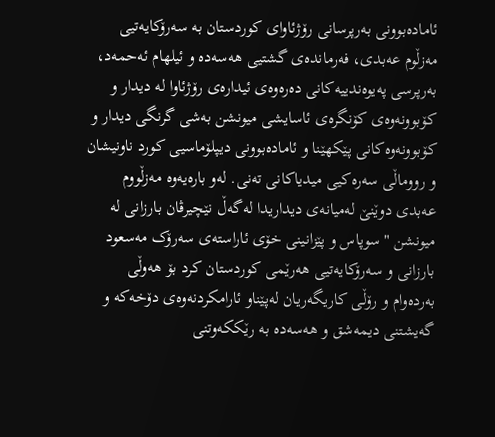ئاماده‌بوونى به‌رپرسانى رۆژئاواى كوردستان به‌ سه‌رۆكایه‌تیی مه‌زڵوم عه‌بدى، فه‌رمانده‌ى گشتیی هه‌سه‌ده‌ و ئیلهام ئه‌حمه‌د، به‌رپرسى په‌یوه‌ندییه‌كانى ده‌ره‌وه‌ى ئیداره‌ى رۆژئاوا له‌ دیدار و كۆبوونه‌وه‌ى كۆنگره‌ى ئاسایشى میونشن به‌شى گرنگى دیدار و كۆبوونه‌وه‌كانى پێكهێنا و ئاماده‌بوونى دیپلۆماسیی كورد ناونیشان و رووماڵى سه‌ره‌كیی میدیاكانى ته‌نى. له‌و باره‌یه‌وه‌ مەزڵووم عەبدی دوێنێ له‌میانه‌ى دیداریدا له‌گه‌ڵ نێچیرڤان بارزانى له‌ میونشن "سوپاس و پێزانینی خۆی ئاراستەی سه‌رۆک مه‌سعود بارزانی و سەرۆکایه‌تیی هه‌رێمی کوردستان کرد بۆ هەوڵی بەردەوام و رۆڵی کاریگەریان لەپێناو ئارامكردنه‌وه‌ى دۆخه‌كه‌ و گەیشتنی دیمەشق و هەسەدە بە رێککەوتنی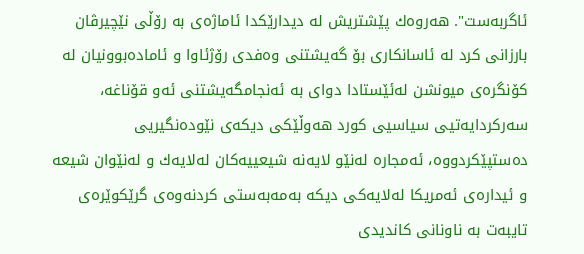ئاگربەست". هه‌روه‌ك پێشتریش له‌ دیدارێكدا ئاماژه‌ى به‌ رۆڵى نێچیرڤان بارزانى كرد له‌ ئاسانكارى بۆ گه‌یشتنى وه‌فدى رۆژئاوا و ئاماده‌بوونیان له‌ كۆنگره‌ى میونشن له‌ئێستادا دواى به‌ ئه‌نجامگه‌یشتنى ئه‌و قۆناغه‌، سه‌ركردایه‌تیی سیاسیی كورد هه‌وڵێكى دیكه‌ى نێوده‌نگیریی ده‌ستپێكردووه‌، ئه‌مجاره‌ له‌نێو لایه‌نه‌ شیعییه‌كان له‌لایه‌ك و له‌نێوان شیعه‌ و ئیداره‌ى ئه‌مریكا له‌لایه‌كى دیكه‌ به‌مه‌به‌ستى كردنه‌وه‌ى گرێكوێره‌ى تایبه‌ت به‌ ناونانى كاندیدى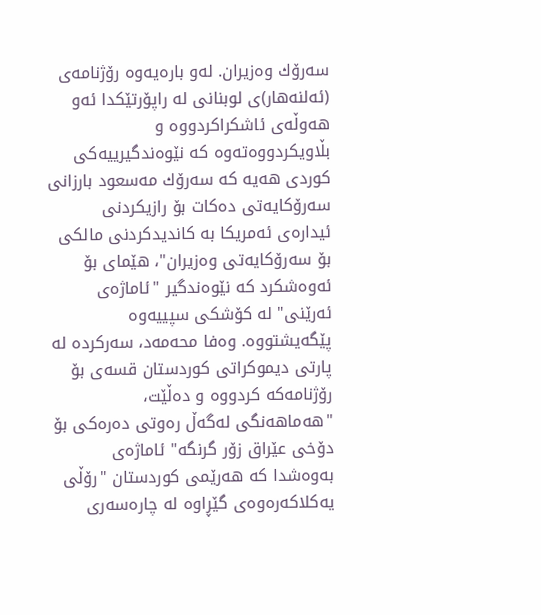سه‌رۆك وه‌زیران. له‌و باره‌یه‌وه‌ رۆژنامه‌ى (ئه‌لنه‌هار)ى لوبنانى له‌ راپۆرتێكدا ئه‌و هه‌وڵه‌ى ئاشكراكردووه‌ و بڵاویكردووه‌ته‌وه‌ كه‌ نێوه‌ندگیرییه‌كى كوردى هه‌یه‌ كه‌ سه‌رۆك مه‌سعود بارزانى سه‌رۆكایه‌تی ده‌كات بۆ رازیكردنى ئیداره‌ى ئه‌مریكا به‌ كاندیدكردنى مالكى بۆ سه‌رۆكایه‌تى وه‌زیران"، هێماى بۆ ئه‌وه‌شكرد كه‌ نێوه‌ندگیر "ئاماژه‌ى ئه‌رێنى" له‌ كۆشكى سپییه‌وه‌ پێگه‌یشتووه‌. وه‌فا محه‌مه‌د، سه‌ركرده‌ له‌ پارتى دیموكراتى كوردستان قسه‌ى بۆ رۆژنامه‌كه‌ كردووه‌ و ده‌ڵێت، "هه‌ماهه‌نگى له‌گه‌ڵ ره‌وتى ده‌ره‌كى بۆ دۆخى عێراق زۆر گرنگه‌" ئاماژه‌ى به‌وه‌شدا كه‌ هه‌رێمى كوردستان "رۆڵى یه‌كلاكه‌ره‌وه‌ى گێڕاوه‌ له‌ چاره‌سه‌رى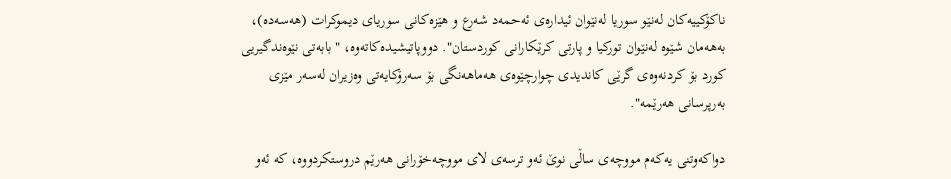ناكۆكییه‌كان له‌نێو سوریا له‌نێوان ئیداره‌ى ئه‌حمه‌د شه‌رع و هێزه‌كانى سوریاى دیموكرات (هه‌سه‌ده‌)، به‌هه‌مان شێوه‌ له‌نێوان توركیا و پارتى كرێكارانى كوردستان". دووپاتیشیده‌كاته‌وه‌، "بابه‌تى نێوه‌ندگیریی كورد بۆ كردنه‌وه‌ى گرێى كاندیدى چوارچێوه‌ى هه‌ماهه‌نگى بۆ سه‌رۆكایه‌تى وه‌زیران له‌سه‌ر مێزى به‌رپرسانى هه‌رێمه‌".

دواكه‌وتنى یه‌كه‌م مووچه‌ى ساڵى نوێ ئه‌و ترسه‌ى لاى مووچه‌خۆرانى هه‌رێم دروستكردووه‌، كه‌ ئه‌و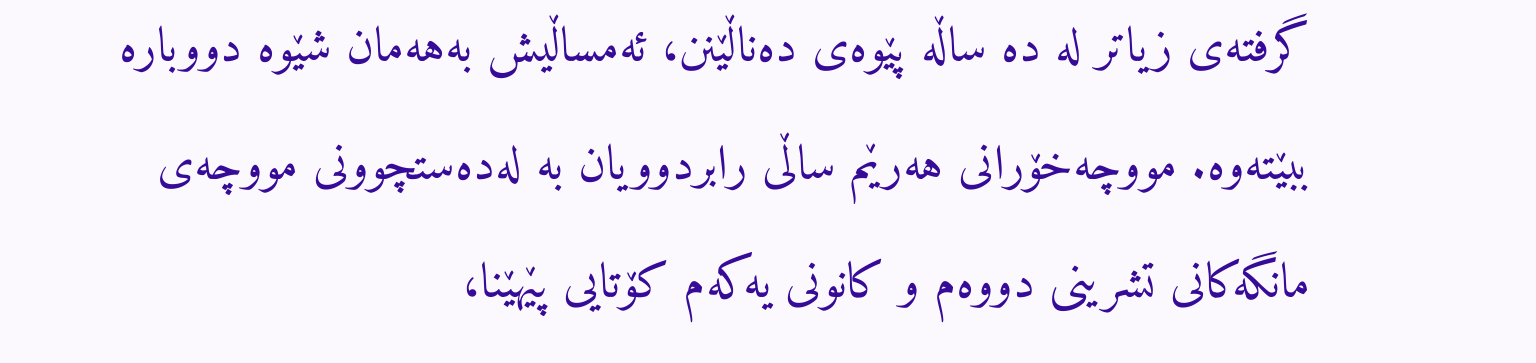گرفته‌ى زیاتر له‌ ده‌ ساڵه‌ پێوه‌ى ده‌ناڵێنن، ئه‌مساڵیش به‌هه‌مان شێوه‌ دووباره‌ ببێته‌وه‌. مووچه‌خۆرانى هه‌رێم ساڵى رابردوویان به‌ له‌ده‌ستچوونى مووچه‌ى مانگه‌كانى تشرینى دووه‌م و كانونى یه‌كه‌م كۆتایى پێهێنا،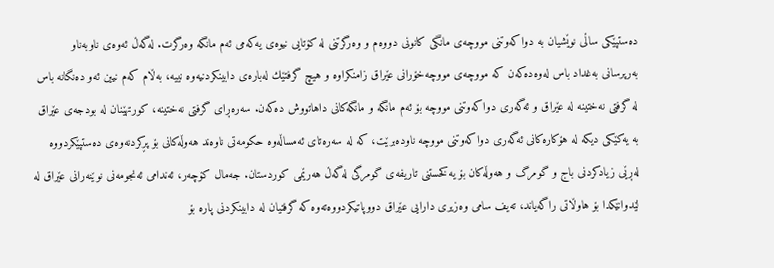ده‌ستپێكى ساڵى نوێشیان به‌ دواكه‌وتنى مووچه‌ى مانگى كانونى دووه‌م و وه‌رگرتنى له‌ كۆتایى نیوه‌ى یه‌كه‌مى ئه‌م مانگه‌ وه‌رگرت. له‌گه‌ڵ ئه‌وه‌ى ناوبه‌ناو به‌رپرسانى به‌غداد باس له‌وه‌ده‌كه‌ن كه‌ مووچه‌ى مووچه‌خۆرانى عێراق زامنكراوه‌ و هیچ گرفتێك له‌باره‌ى دابینكردنیه‌وه‌ نییه‌، به‌ڵام كه‌م نیین ئه‌و ده‌نگانه‌ باس له‌ گرفتى نه‌ختینه‌ له‌ عێراق و ئه‌گه‌ری دواكه‌وتنى مووچه‌ بۆ ئه‌م مانگه‌ و مانگه‌كانى داهاتووش ده‌كه‌ن. سه‌ره‌ڕاى گرفتى نه‌ختینه‌، كورتهێنان له‌ بودجه‌ى عێراق به‌ یه‌كێكى دیكه‌ له‌ هۆكاره‌كانى ئه‌گه‌رى دواكه‌وتنى مووچه‌ ناوده‌برێت، كه‌ له‌ سه‌ره‌تاى ئه‌مساڵه‌وه‌ حكومه‌تى ناوه‌ند هه‌وڵه‌كانى بۆ پڕكردنه‌وه‌ى ده‌ستپێكردووه‌ له‌ڕێى زیادكردنى باج و گومرگ و هه‌وڵه‌كان بۆ یه‌كخستنى تاریفه‌ى گومرگى له‌گه‌ڵ هه‌رێمى كوردستان. جه‌مال كۆچه‌ر، ئه‌ندامى ئه‌نجومه‌نى نوێنه‌رانى عێراق له‌ لێدوانێكدا بۆ هاوڵاتى راگه‌یاند، ته‌یف سامى وه‌زیرى دارایى عێراق دووپاتیكردووه‌ته‌وه‌ كه‌ گرفتیان له‌ دابینكردنى پاره‌ بۆ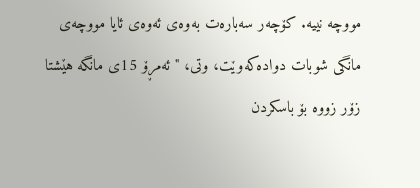مووچه‌ نییه‌. كۆچه‌ر سه‌باره‌ت به‌وه‌ى ئه‌وه‌ى ئایا مووچه‌ى مانگى شوبات دواده‌كه‌وێت، وتى، "ئه‌مڕۆ 15ى مانگه‌ هێشتا زۆر زووه‌ بۆ باسكردن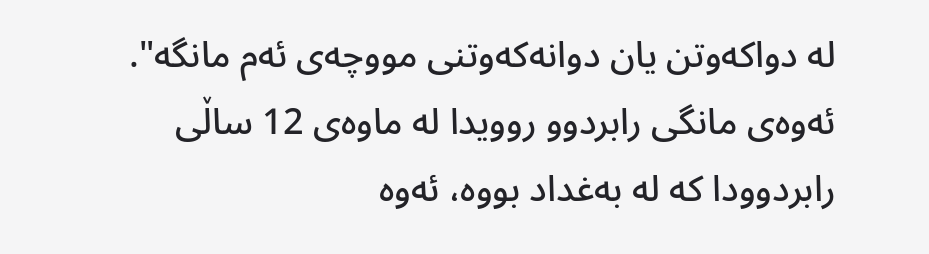له‌ دواكه‌وتن یان دوانه‌كه‌وتنى مووچه‌ى ئه‌م مانگه‌". ئه‌وه‌ى مانگى رابردوو روویدا له‌ ماوه‌ى 12 ساڵى رابردوودا كه‌ له‌ به‌غداد بووه‌، ئه‌وه‌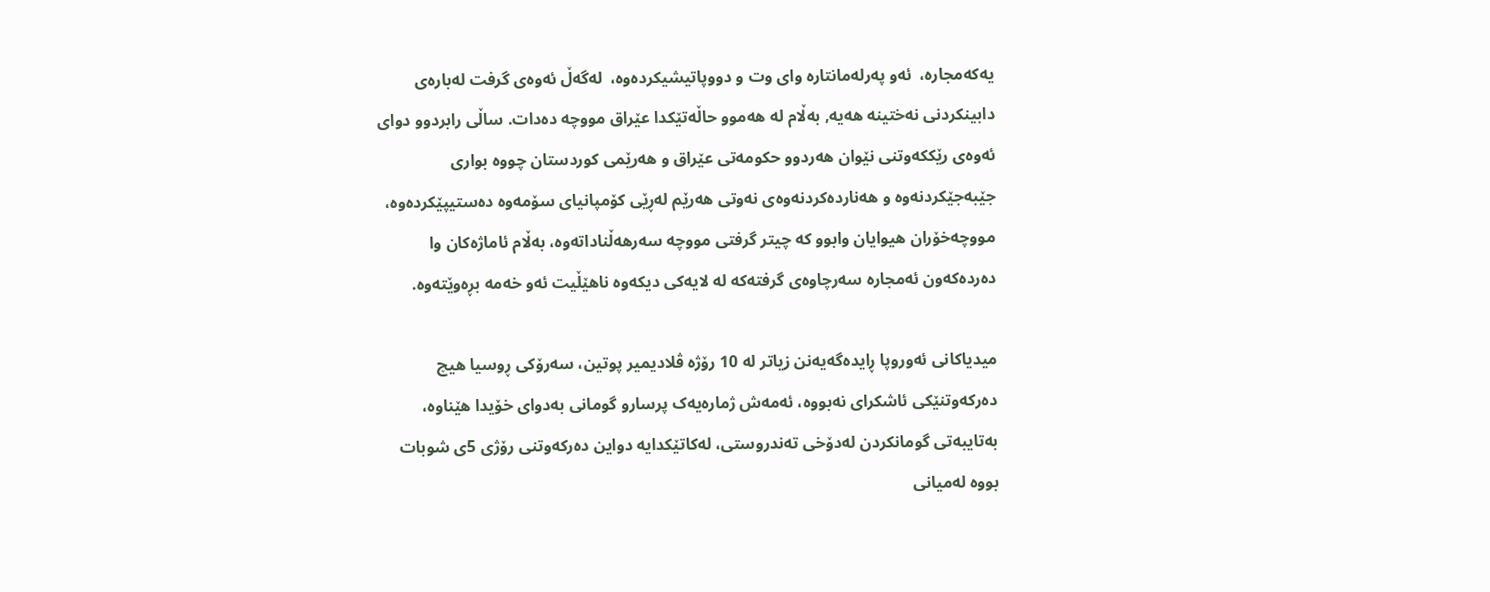یه‌كه‌مجاره‌،  ئه‌و په‌رله‌مانتاره‌ واى وت و دووپاتیشیكرده‌وه‌،  له‌گه‌ڵ ئه‌وه‌ى گرفت له‌باره‌ى دابینكردنى نه‌ختینه‌ هه‌یه‌, به‌ڵام له‌ هه‌موو حاڵه‌تێكدا عێراق مووچه‌ ده‌دات. ساڵى رابردوو دواى ئه‌وه‌ى رێككه‌وتنى نێوان هه‌ردوو حكومه‌تى عێراق و هه‌رێمى كوردستان چووه‌ بوارى جێبه‌جێكردنه‌وه‌ و هه‌نارده‌كردنه‌وه‌ى نه‌وتى هه‌رێم له‌ڕێى كۆمپانیاى سۆمه‌وه‌ ده‌ستیپێكرده‌وه‌، مووچه‌خۆران هیوایان وابوو كه‌ چیتر گرفتى مووچه‌ سه‌رهه‌ڵناداته‌وه‌، به‌ڵام ئاماژه‌كان وا ده‌رده‌كه‌ون ئه‌مجاره‌ سه‌رچاوه‌ى گرفته‌كه‌ له‌ لایه‌كى دیكه‌وه‌ ناهێڵیت ئه‌و خه‌مه‌ بڕه‌وێته‌وه‌.

میدیاکانى ئەوروپا ڕایدەگەیەنن زیاتر لە 10 رۆژە ڤلادیمیر پوتین، سەرۆکی ڕوسیا هیچ دەرکەوتنێکى ئاشکراى نەبووە، ئەمەش ژمارەیەک پرسارو گومانى بەدواى خۆیدا هێناوە، بەتایبەتى گومانکردن لەدۆخى تەندروستى، لەکاتێکدایە دواین دەرکەوتنى رۆژى 5ى شوبات بووە لەمیانى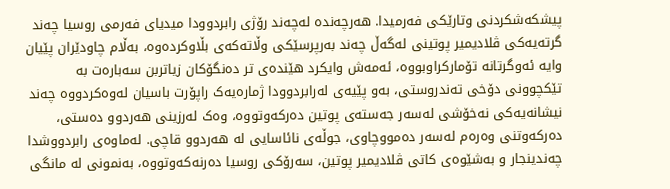پیشکەشکردنى وتارێکى فەرمیدا. هەرچەندە لەچەند رۆژى رابردوودا میدیاى فەرمى روسیا چەند گرتەیەکى ڤلادیمیر پوتینى لەگەڵ چەند بەرپرسێکى وڵاتەکەى بڵاوکردەوە، بەڵام چاودێران پێیان وایە ئەوگرتانە تۆمارکراوبووە، ئەمەش وایکرد هێندەى تر دەنگۆکان زیاتربن سەبارەت بە تێکچوونى دۆخى تەندروستى، بەو پێیەى لەرابردوودا ژمارەیەک راپۆرت باسیان لەوەکردووە چەند نیشانەیەکى نەخۆشى لەسەر جەستەى پوتین دەرکەوتووە، وەک لەرزینى هەردوو دەستى، دەرکەوتنى وەرەم لەسەر دەمووچاوى، جوڵەى نائاسایى لە هەردوو قاچى. لەماوەى رابردووشدا چەندینجار و بەشێوەى کاتى ڤلادیمیر پوتین، سەرۆکی روسیا دەرنەکەوتووە، بەنمونى لە مانگى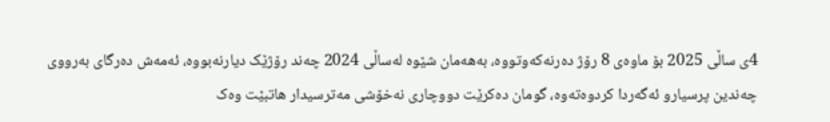4ى ساڵی 2025 بۆ ماوەى 8 رۆژ دەرنەکەوتووە، بەهەمان شێوە لەساڵى 2024 چەند رۆژێک دیارنەبووە، ئەمەش دەرگاى بەرووى چەندین پرسیارو ئەگەردا کردوەتەوە، گومان دەکرێت دووچارى نەخۆشى مەترسیدار هاتبێت وەک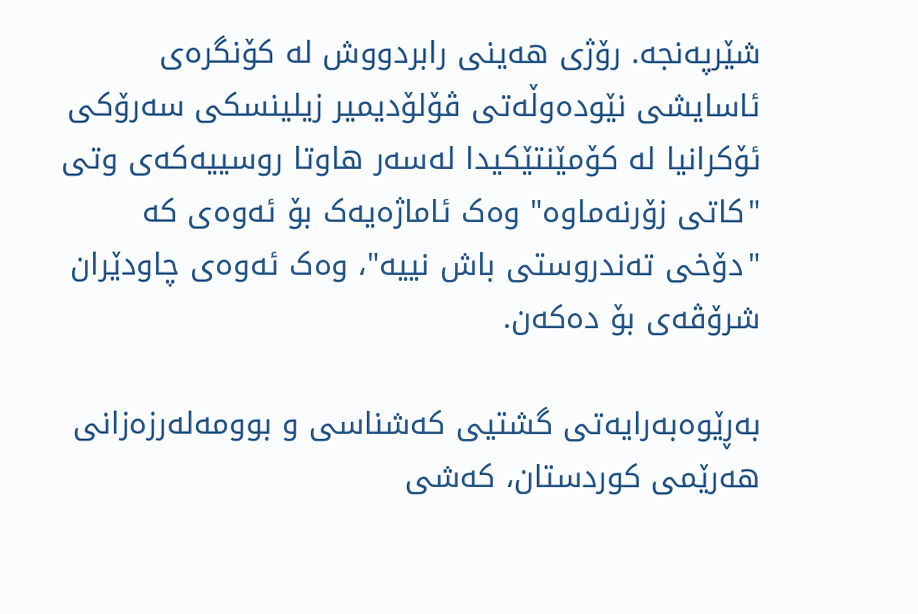شێرپەنجە. رۆژى هەینى رابردووش لە کۆنگرەى ئاسایشى نێودەوڵەتى ڤۆلۆدیمیر زیلینسکى سەرۆکى ئۆکرانیا لە کۆمێنتێکیدا لەسەر هاوتا روسییەکەى وتى  "کاتى زۆرنەماوە" وەک ئاماژەیەک بۆ ئەوەى کە "دۆخى تەندروستى باش نییە"، وەک ئەوەى چاودێران شرۆڤەى بۆ دەکەن.

بەڕێوەبەرایەتی گشتیی کەشناسی و بوومەلەرزەزانی هەرێمی کوردستان، کەشى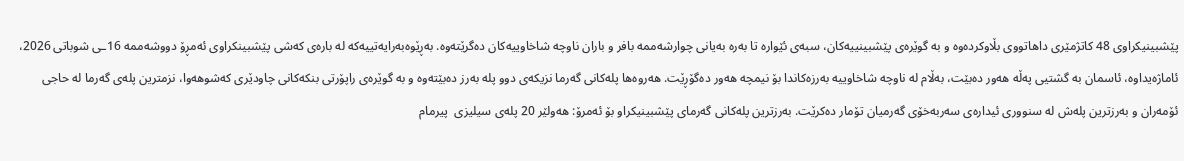پێشبینیکراوى 48 کاتژمێرى داهاتووی بڵاوکردەوە و بە گوێرەی پێشبینییەکان، سبەی ئێوارە تا بەرە بەیانی چوارشەممە بافر و باران ناوچە شاخاوییەکان دەگرێتەوە. بەڕێوەبەرایەتییەکە لە بارەی کەشی پێشبینکراوی ئەمڕۆ دووشەممە 16ـی شوباتی 2026، ئاماژەیداوە، ئاسمان بە گشتیی پەڵە هەور دەبێت، بەڵام لە ناوچە شاخاوییە بەرزەکاندا بۆ نیمچە هەور دەگۆڕێت. هەروەها پلەکانی گەرما نزیکەی دوو پلە بەرز دەبێتەوە و بە گوێرەی راپۆرتی بنکەکانی چاودێری کەشوهەوا، نزمترین پلەی گەرما لە حاجی ئۆمەران و بەرزترین پلەش لە سنووری ئیدارەی سەربەخۆی گەرمیان تۆمار دەکرێت. بەرزترین پلەکانی گەرمای پێشبینیکراو بۆ ئەمرۆ: هەولێر 20 پلەی سیلیزی  پیرمام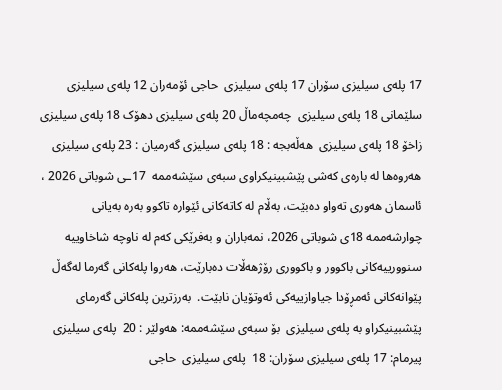17 پلەی سیلیزی سۆران 17 پلەی سیلیزی  حاجی ئۆمەران 12 پلەی سیلیزی  سلێمانی 18 پلەی سیلیزی  چەمچەماڵ 20 پلەی سیلیزی دهۆک 18 پلەی سیلیزی زاخۆ 18 پلەی سیلیزی  هەڵەبجە : 18 پلەی سیلیزی گەرمیان : 23 پلەی سیلیزی هەروەها لە بارەی کەشی پێشبینیکراوی سبەى سێشەممە  17ـی شوباتی 2026 ، ئاسمان هەوری تەواو دەبێت، بەڵام لە کاتەکانی ئێوارە تاکوو بەرە بەیانی چوارشەممە 18ی شوباتی 2026، نمەباران و بەفرێکی کەم لە ناوچە شاخاوییە سنوورییەکانی باکوور و باکووری رۆژهەڵات دەبارێت، هەروا پلەکانی گەرما لەگەڵ پێوانەکانی ئەمڕۆدا جیاوازییەکی ئەوتۆیان نابێت.  بەرزترین پلەکانی گەرمای پێشبینیکراو بە پلەی سیلیزی  بۆ سبەی سێشەممە: هەولێر : 20  پلەی سیلیزی پیرمام: 17 پلەی سیلیزی سۆران: 18  پلەی سیلیزی  حاجی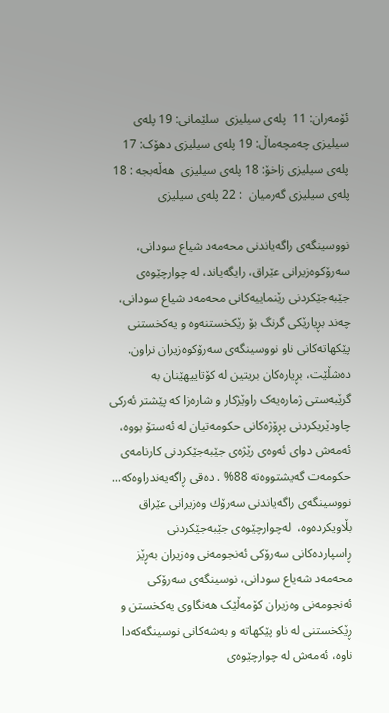ئۆمەران: 11  پلەی سیلیزی  سلێمانی: 19 پلەی سیلیزی چەمچەماڵ: 19 پلەی سیلیزی دهۆک: 17 پلەی سیلیزی زاخۆ: 18 پلەی سیلیزی  هەڵەبجە : 18 پلەی سیلیزی گەرمیان  : 22 پلەی سیلیزی

نووسینگەی راگەیاندنی محەمەد شیاع سودانی، سەرۆکوەزیرانی عێراق، رایگەیاند، لە چوارچێوەی جێبەجێکردنی رێنماییەکانی محەمەد شیاع سودانی، چەند بڕیارێکی گرنگ بۆ رێکخستنەوە و یەکخستنی پێکهاتەکانی ناو نووسینگەی سەرۆکوەزیران نراون. دەشڵێت، بڕیارەکان بریتین لە کۆتاییهێنان بە گرێبەستی ژمارەیەک راوێژکار و شارەزا کە پێشتر ئەرکی چاودێریکردنی پڕۆژەکانی حکومەتیان لە ئەستۆ بووە، ئەمەش دوای ئەوەی رێژەی جێبەجێکردنی کارنامەی حکومەت گەیشتووەتە 88% . دەقى ڕاگەیەندراوەکە... نووسینگه‌ى راگه‌یاندنى سه‌رۆك وه‌زیرانى عێراق بڵاویكرده‌وه‌،  لەچوارچێوەی جێبەجێکردنی ڕاسپاردەکانی سەرۆکی ئەنجومەنی وەزیران بەڕێز محەمەد شەیاع سودانی، نوسینگەی سەرۆکی ئەنجومەنی وەزیران کۆمەڵێک هەنگاوی یەکخستن و ڕێکخستنی لە ناو پێکهاتە و بەشەکانی نوسینگەکەدا ناوە، ئەمەش لە چوارچێوەی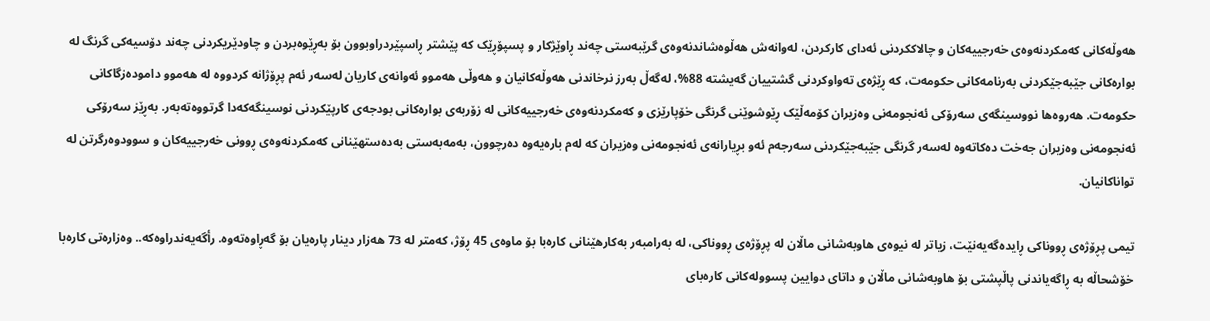هەوڵەکانی کەمکردنەوەی خەرجییەکان و چالاککردنی ئەدای کارکردن، لەوانەش هەڵوەشاندنەوەی گرێبەستی چەند ڕاوێژکار و پسپۆڕێک کە پێشتر ڕاسپێردراوبوون بۆ بەڕێوەبردن و چاودێریکردنی چەند دۆسیەکی گرنگ لە بوارەکانی جێبەجێکردنی بەرنامەکانی حکومەت، کە ڕێژەی تەواوکردنی گشتییان گەیشتە 88%، لەگەڵ بەرز نرخاندنی هەوڵەکانیان و هەوڵی هەموو ئەوانەی کاریان لەسەر ئەم پڕۆژانە کردووە لە هەموو دامودەزگاکانی حکومەت. هەروەها نووسینگەی سەرۆکی ئەنجومەنی وەزیران کۆمەڵێک ڕێوشوێنی گرنگی خۆپارێزی و کەمکردنەوەی خەرجییەکانی لە زۆربەی بوارەکانی بودجەی کارپێکردنی نوسینگەکەدا گرتووەتەبەر. بەڕێز سەرۆکی ئەنجومەنی وەزیران جەخت دەکاتەوە لەسەر گرنگی جێبەجێکردنی سەرجەم ئەو بڕیارانەی ئەنجومەنی وەزیران کە لەم بارەیەوە دەرچوون، بەمەبەستی بەدەستهێنانی کەمکردنەوەی ڕوونی خەرجییەکان و سوودوەرگرتن لە تواناکانیان.

تیمی پڕۆژەی ڕووناكی ڕایدەگەیەنێت، زیاتر لە نیوەی هاوبەشانی ماڵان لە پڕۆژەی ڕووناكی، لە بەرامبەر بەكارهێنانی كارەبا بۆ ماوەی 45 ڕۆژ، كەمتر لە 73 هەزار دینار پارەیان بۆ گەڕاوەتەوە. رأگەیەندراوەکە.. وەزارەتی کارەبا خۆشحاڵە بە ڕاگەیاندنی پاڵپشتی بۆ هاوبەشانی ماڵان و داتای دوایین پسوولەکانی کارەبای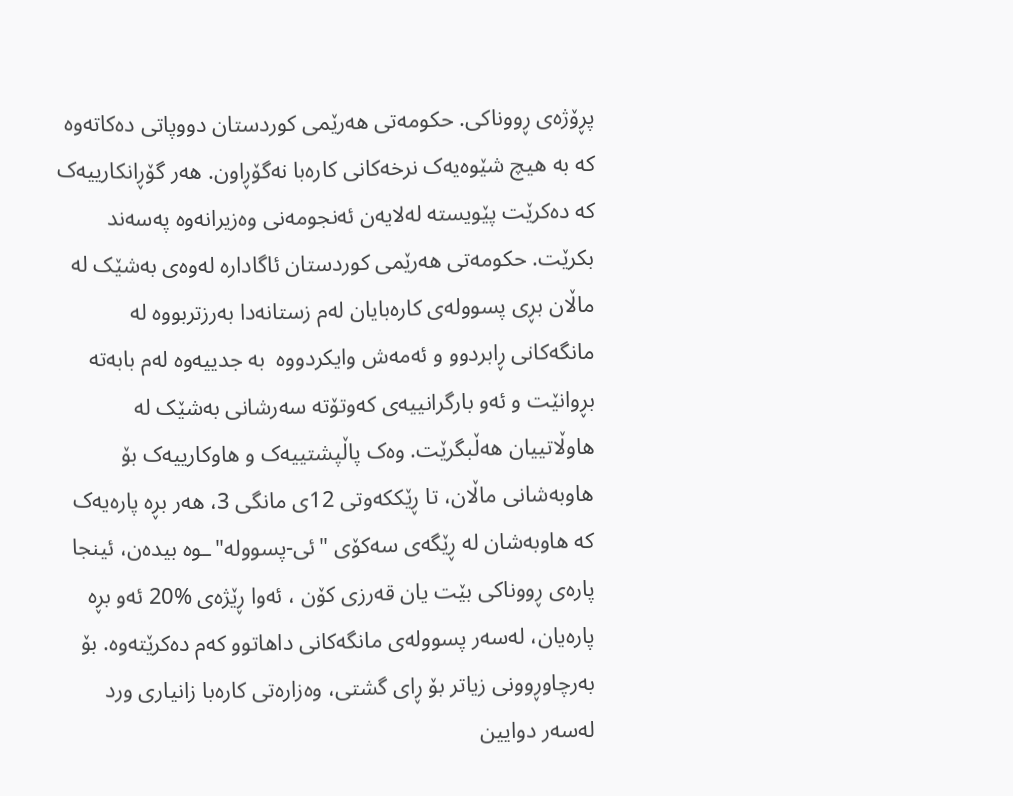پڕۆژەی ڕووناکی. حکومەتی هەرێمی کوردستان دووپاتی دەکاتەوە کە بە هیچ شێوەیەک نرخەکانی کارەبا نەگۆڕاون. هەر گۆڕانکارییەک کە دەکرێت پێویستە لەلایەن ئەنجومەنی وەزیرانەوە پەسەند بکرێت. حکومەتی هەرێمی کوردستان ئاگادارە لەوەی بەشێک لە ماڵان بڕی پسوولەی کارەبایان لەم زستانەدا بەرزتربووە لە مانگەکانی ڕابردوو و ئەمەش وایکردووە  بە جدییەوە لەم بابەتە بڕوانێت و ئەو بارگرانییەی کەوتۆتە سەرشانی بەشێک لە هاوڵاتییان هەڵبگرێت. وەک پاڵپشتییەک و هاوکارییەک بۆ هاوبەشانی ماڵان، تا ڕێککەوتی 12ی مانگی 3، هەر بڕە پارەیەک کە هاوبەشان لە ڕێگەی سەکۆی "ئی-پسوولە"ـوە بیدەن، ئینجا پارەی ڕووناکی بێت یان قەرزی کۆن ، ئەوا ڕێژەی %20 ئەو بڕە پارەیان، لەسەر پسوولەی مانگەکانی داهاتوو کەم دەکرێتەوە. بۆ بەرچاوڕوونی زیاتر بۆ ڕای گشتی، وەزارەتی کارەبا زانیاری ورد لەسەر دوایین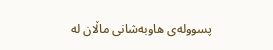پسوولەی هاوبەشانی ماڵان لە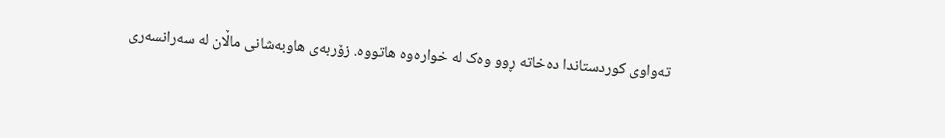تەواوی کوردستاندا دەخاتە ڕوو وەک لە خوارەوە هاتووە. زۆربەی هاوبەشانی ماڵان لە سەرانسەری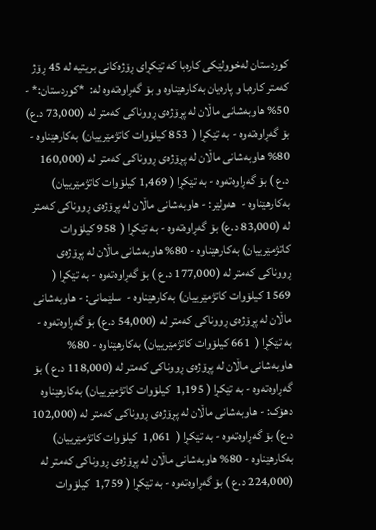کوردستان لەخوولێکی کارەبا کە تێکڕای ڕۆژەکانی بریتیە لە 45 ڕۆژ کەمتر کارەبا و پارەیان بەکارهێناوە و بۆ گەڕاوەتەوە لە:  *کوردستان:* - 50% هاوبەشانی ماڵان لە پڕۆژەی ڕووناکی کەمتر لە (73,000 د.ع) بۆ گەڕاوەتەوە - بە تێکڕا (  853 کیلۆوات کاتژمێرییان) بەکارهێناوە - 80% هاوبەشانی ماڵان لە پڕۆژەی ڕووناکی کەمتر لە (160,000 د.ع ) بۆ گەڕاوەتەوە - بە تێکڕا ( 1,469 کیلۆوات کاتژمێرییان) بەکارهێناوە -  هەولێر: - هاوبەشانی ماڵان لە پڕۆژەی ڕووناکی کەمتر لە (83,000 د.ع) بۆ گەڕاوەتەوە - بە تێکڕا (  958 کیلۆوات کاتژمێرییان) بەکارهێناوە - 80% هاوبەشانی ماڵان لە پڕۆژەی ڕووناکی کەمتر لە (177,000 د.ع ) بۆ گەڕاوەتەوە - بە تێکڕا ( 1569 کیلۆوات کاتژمێرییان) بەکارهێناوە -  سلێمانی: - هاوبەشانی ماڵان لە پڕۆژەی ڕووناکی کەمتر لە (54,000 د.ع) بۆ گەڕاوەتەوە - بە تێکڕا (  661 کیلۆوات کاتژمێرییان) بەکارهێناوە - 80% هاوبەشانی ماڵان لە پڕۆژەی ڕووناکی کەمتر لە (118,000 د.ع ) بۆ گەڕاوەتەوە - بە تێکڕا ( 1,195  کیلۆوات کاتژمێرییان) بەکارهێناوە دهۆک: - هاوبەشانی ماڵان لە پڕۆژەی ڕووناکی کەمتر لە (102,000 د.ع) بۆ گەڕاوەتەوە - بە تێکڕا (  1,061  کیلۆوات کاتژمێرییان) بەکارهێناوە - 80% هاوبەشانی ماڵان لە پڕۆژەی ڕووناکی کەمتر لە (224,000 د.ع ) بۆ گەڕاوەتەوە - بە تێکڕا ( 1,759  کیلۆوات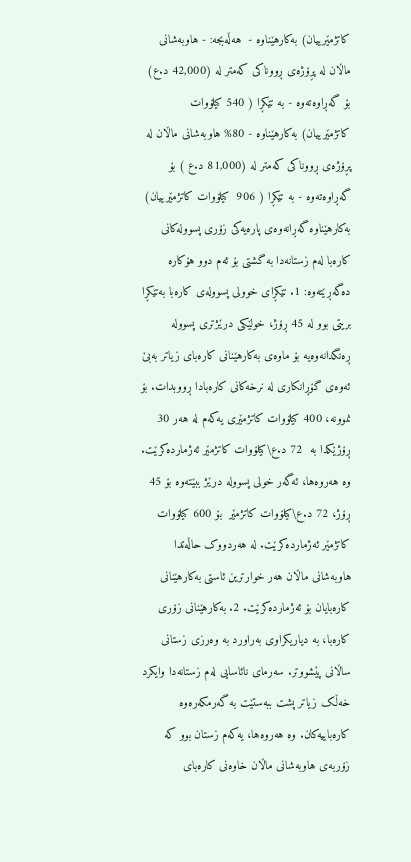کاتژمێرییان) بەکارهێناوە -  هەڵەبجە: - هاوبەشانی ماڵان لە پڕۆژەی ڕووناکی کەمتر لە (42,000 د.ع) بۆ گەڕاوەتەوە - بە تێکڕا ( 540 کیلۆوات کاتژمێرییان) بەکارهێناوە - 80% هاوبەشانی ماڵان لە پڕۆژەی ڕووناکی کەمتر لە (81,000 د.ع ) بۆ گەڕاوەتەوە - بە تێکڕا ( 906  کیلۆوات کاتژمێرییان) بەکارهێناوە گەڕانەوەی پارەیەکی زۆری پسوولەکانی کارەبا لەم زستانەدا بە گشتی بۆ ئەم دوو هۆکارە دەگەڕێتەوە: 1. تێکڕای خوولی پسوولەی کارەبا بەتێکڕا بریتی بوو لە 45 ڕۆژ، خولێکی درێژتری پسوولە ڕەنگدانەوەیە بۆ ماوەی بەکارهێنانی کارەبای زیاتر بەبێ ئەوەی گۆڕانکاری لە نرخەکانی کارەبادا ڕووبدات. بۆ نموونە، 400 کیلۆوات کاتژمێری یەکەم لە هەر 30 ڕۆژێکدا بە  72 د.ع\کیلۆوات کاتژمێر ئەژماردەکرێت. وە هەروەها، ئەگەر خولی پسوولە درێژ ببێتەوە بۆ 45 ڕۆژ، 72 د.ع\کیلۆوات کاتژمێر  بۆ 600 کیلۆوات کاتژمێر ئەژماردەکرێت. لە هەردووک حاڵەتدا هاوبەشانی ماڵان هەر خوارترین ئاستی بەکارهێنانی کارەبایان بۆ ئەژماردەکرێت. 2. بەکارهێنانی زۆری کارەبا، بە دیاریکراوی بەراورد بە وەرزی زستانی ساڵانی پێشووتر. سەرمای نائاسایی لەم زستانەدا وایکرد خەڵک زیاتر پشت ببەستێت بە گەرمکەرەوە کارەباییەکان. وە هەروەها، یەکەم زستان بوو کە زۆربەی هاوبەشانی ماڵان خاوەنی کارەبای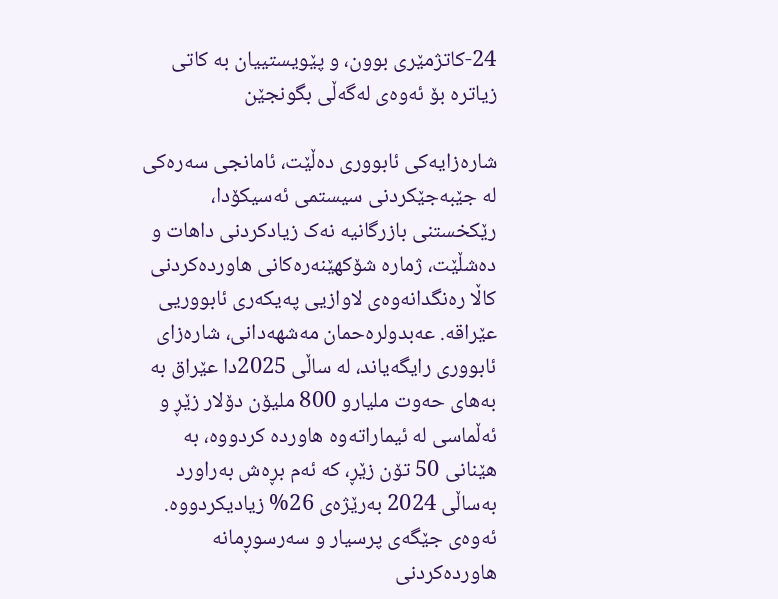24-کاتژمێری بوون، و پێویستییان بە کاتی زیاترە بۆ ئەوەی لەگەڵی بگونجێن

شارەزایەکى ئابوورى دەڵێت، ئامانجى سەرەکى لە جێبەجێکردنى سیستمى ئەسیکۆدا، رێکخستنى بازرگانیە نەک زیادکردنى داهات و دەشڵێت، ژمارە شۆکهێنەرەکانى هاوردەکردنى کاڵا رەنگدانەوەى لاوازیى پەیکەرى ئابووریى عێراقە. عەبدولرەحمان مەشهەدانى، شارەزاى ئابوورى رایگەیاند، لە ساڵى 2025دا عێراق بە بەهاى حه‌وت ملیارو 800 ملیۆن دۆلار زێڕ و ئەڵماسى لە ئیماراتەوە هاوردە کردووە، به‌ هێنانى 50 تۆن زێڕ، كه‌ ئەم بڕەش بەراورد بەساڵى 2024 بەرێژەى 26% زیادیکردووە.  ئەوەى جێگەى پرسیار و سەرسوڕمانە هاوردەکردنى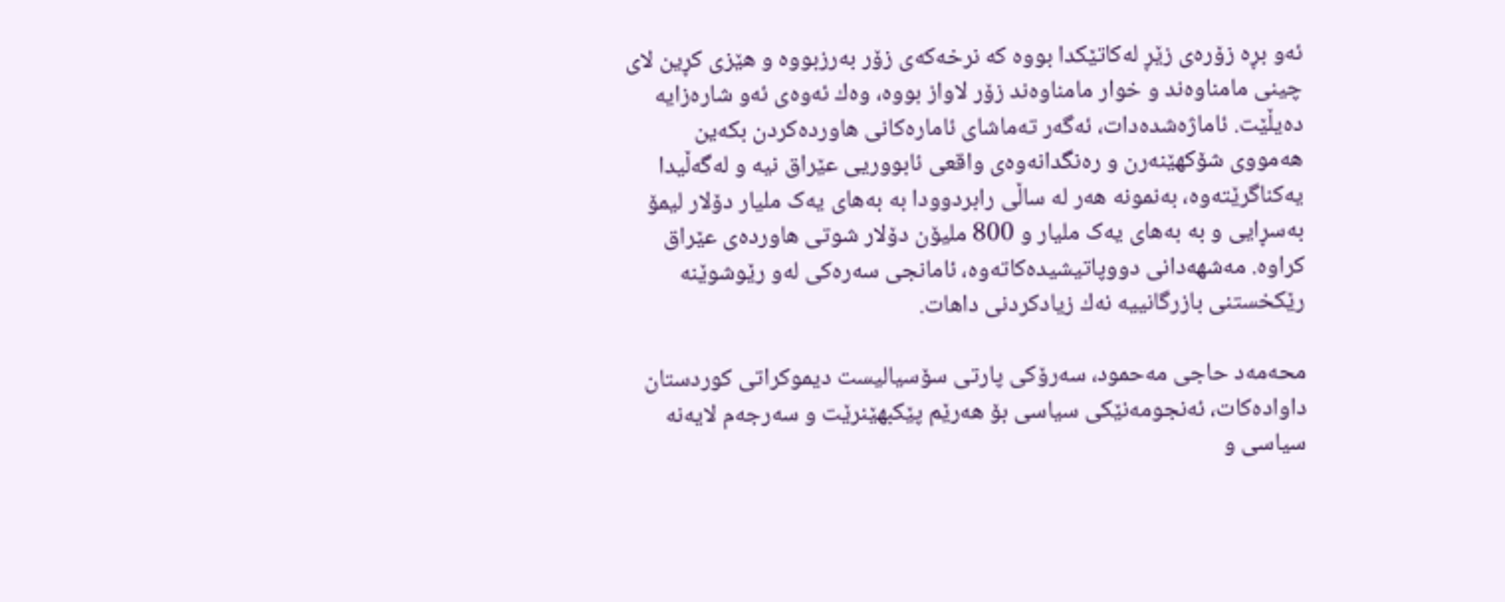ئەو بڕە زۆرەى زێڕ لەکاتێکدا بووە کە نرخەکەى زۆر بەرزبووە و هێزى کڕین لاى چینى مامناوەند و خوار مامناوەند زۆر لاواز بووە، وه‌ك ئه‌وه‌ى ئه‌و شاره‌زایه‌ ده‌یڵێت. ئاماژه‌شده‌دات، ئەگەر تەماشاى ئامارەکانى هاوردەکردن بکەین هەمووى شۆکهێنەرن و رەنگدانەوەى واقعی ئابووریى عێراق نیە و لەگەڵیدا یەکناگرێتەوە، بەنمونە هه‌ر له‌ ساڵى رابردوودا بە بەهاى یەک ملیار دۆلار لیمۆ به‌سڕایى و بە بەهاى یەک ملیار و 800 ملیۆن دۆلار شوتى هاوردەى عێراق کراوە. مه‌شهه‌دانى دووپاتیشیده‌كاته‌وه‌، ئامانجى سه‌ره‌كى له‌و رێوشوێنه‌ رێكخستنى بازرگانییه‌ نه‌ك زیادكردنى داهات.

محەمەد حاجی مەحمود، سەرۆکی پارتی سۆسیالیست دیموکراتی کوردستان داوادەكات، ئەنجومەنێکی سیاسی بۆ هەرێم پێکبهێنرێت و سەرجەم لایەنە سیاسی و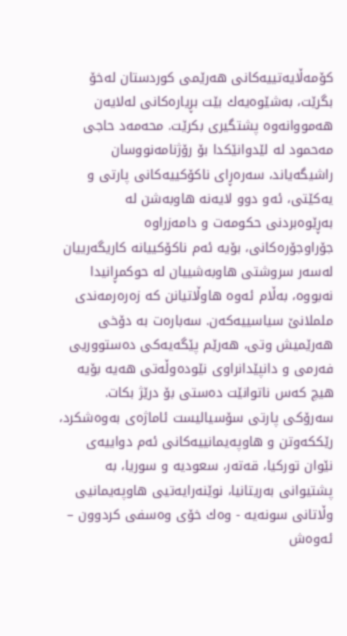کۆمەڵایەتییەکانی هەرێمی کوردستان لەخۆ بگرێت، بەشێوەیەك بێت بڕیارەکانی لەلایەن هەمووانەوە پشتگیری بکرێت. محەمەد حاجی مەحمود لە لێدوانێكدا بۆ رۆژنامه‌نووسان راشیگەیاند، سەرەڕای ناکۆکییەکانی پارتی و یەكێتی، ئەو دوو لایەنە هاوبەشن لە بەڕێوەبردنی حکومەت و دامەزراوە جۆراوجۆرەکانی، بۆیە ئەم ناکۆکییانە کاریگەرییان لەسەر سروشتی هاوبەشییان لە حوکمڕانیدا نەبووە، بەڵام ئەوە هاوڵاتیانن کە زەرەرمەندی ململانێ سیاسییەكەن. سەبارەت بە دۆخی هەرێمیش وتی، هەرێم پێگەیەكی دەستووریی فەرمی و دانپێدانراوی نێودەوڵەتی هەیە بۆیە هیچ کەس ناتوانێت دەستی بۆ درێژ بكات. سەرۆکی پارتی سۆسیالیست ئاماژەی بەوەشکرد، رێککەوتن و هاوپەیمانییەکانی ئەم دواییەی نێوان تورکیا، قەتەر، سعودیە و سوریا، بە پشتیوانی بەریتانیا، نوێنەرایەتیی هاوپەیمانیی وڵاتانی سونەیە - وەك خۆی وەسفی کردوون – ئەوەش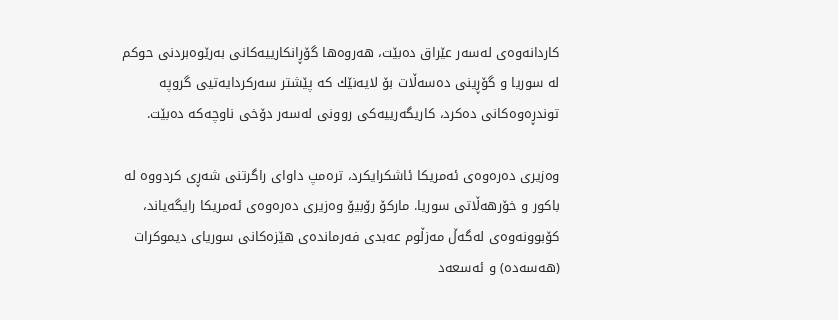كاردانەوەی لەسەر عێراق دەبێت، هەروەها گۆڕانکارییەکانی بەرێوەبردنی حوكم لە سوریا و گۆڕینی دەسەڵات بۆ لایەنێك كە پێشتر سەرکردایەتیی گروپە توندڕەوەکانی دەکرد، کاریگەرییەکی روونی لەسەر دۆخی ناوچەکە دەبێت.

وەزیری دەرەوەی ئەمریکا ئاشکرایکرد، ترەمپ داوای راگرتنی شەڕی کردووە لە باکور و خۆرهەڵاتی سوریا. مارکۆ رۆبیۆ وەزیری دەرەوەی ئەمریکا رایگەیاند، کۆبوونەوەی لەگەڵ مەزڵوم عەبدی فەرماندەی هێزەكانی سوریای دیموكرات (هەسەدە) و ئەسعەد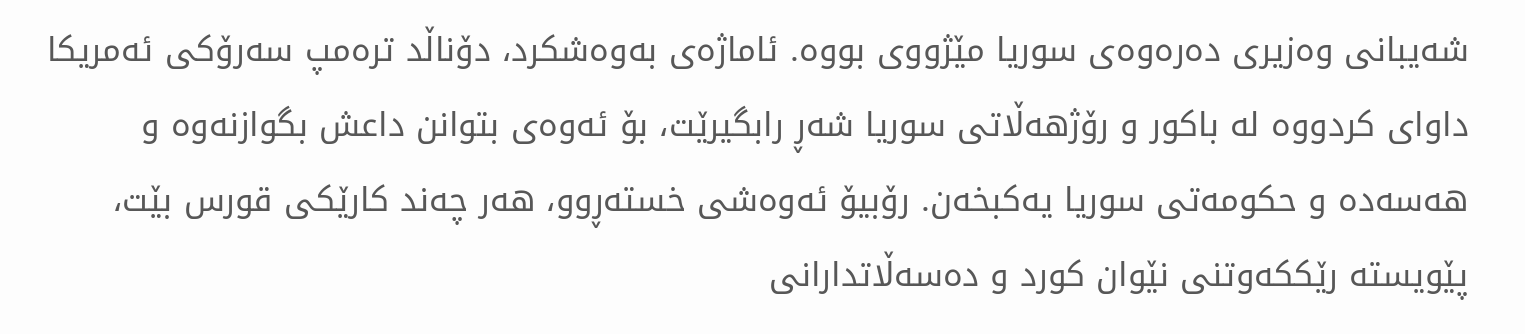شەیبانی وەزیری دەرەوەی سوریا مێژووی بووە. ئاماژەی بەوەشکرد، دۆناڵد ترەمپ سەرۆکی ئەمریکا داوای کردووە لە باکور و رۆژهەڵاتی سوریا شەڕ رابگیرێت، بۆ ئەوەی بتوانن داعش بگوازنەوە و هەسەدە و حکومەتی سوریا یەکبخەن. رۆبیۆ ئەوەشی خستەڕوو، هەر چەند کارێکی قورس بێت، پێویستە رێککەوتنی نێوان کورد و دەسەڵاتدارانی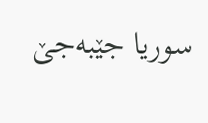سوریا جێبەجێ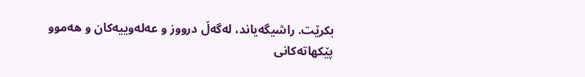بکرێت. راشیگەیاند، لەگەڵ درووز و عەلەوییەكان و هەموو پێكهاتەکانی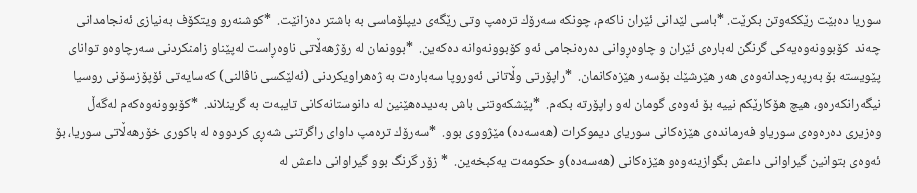سوریا دەبێت رێککەوتن بکرێت. *باسی لێدانی ئێران ناكەم، چونكە سەرۆك ترەمپ وتی رێگەی دیپلۆماسی بە باشتر دەزانێت.  *كوشنەرو ویتكۆف بەنیازی ئەنجامدانی چەند  كۆبوونەوەیەكی گرنگن لەبارەی ئێران و چاوەڕوانی دەرەنجامی ئەو كۆبوونەوانە دەكەین.  *بوونمان لە رۆژهەڵاتی ناوەڕاست لەپێناو زامنكردنی سەرچاوەو توانای پێویستە بۆ بەرپەرچدانەوەی هەر هێرشێك بۆسەر هێزەكانمان.  *راپۆرتی وڵاتانی ئەوروپا سەبارەت بە ژەهراویكردنی (ئەلێكسی ناڤالنی) كەسایەتی ئۆپۆزسۆنی روسیا نیگەرانكەرەو، هیچ هۆكارێكم نییە بۆ ئەوەی گومان لەو راپۆرتە بكەم.  *پێشكەوتنی باش بەدیدەهێنین لە دانوستانەكانی تایبەت بە گرینلاند.  *كۆبوونەوەكەم لەگەڵ وەزیری دەرەوەی سوریاو فەرماندەی هێزەكانی سوریای دیموكرات (هەسەدە) مێژووی بوو.  *سەرۆك ترەمپ داوای راگرتنی شەڕی كردووە لە باكوری خۆرهەڵاتی سوریا، بۆ ئەوەی بتوانین گیراوانی داعش بگوازینەوەو هێزەكانی (هەسەدە)و حكومەت یەكبخەین.  * زۆر گرنگ بوو گیراوانی داعش لە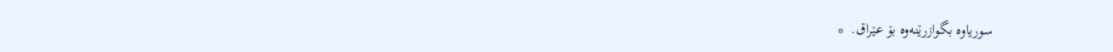سوریاوە بگوازرێنەوە بۆ عێراق.  *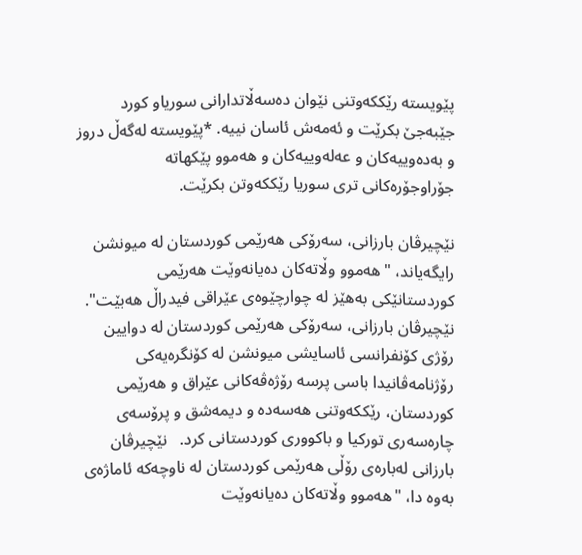پێویستە رێككەوتنی نێوان دەسەڵاتدارانی سوریاو كورد جێبەجێ بكرێت و ئەمەش ئاسان نییە. *پێویستە لەگەڵ دروز و بەدەوییەكان و عەلەوییەكان و هەموو پێكهاتە جۆراوجۆرەكانی تری سوریا رێككەوتن بكرێت.

نێچیرڤان بارزانی، سەرۆکی هەرێمی کوردستان لە میونشن رایگەیاند، "هەموو وڵاتەکان دەیانەوێت هەرێمی کوردستانێکی بەهێز لە چوارچێوەی عێراقی فیدراڵ هەبێت". نێچیرڤان بارزانی، سەرۆکی هەرێمی کوردستان لە دوایین رۆژی کۆنفرانسی ئاسایشی میونشن لە کۆنگرەیەکی رۆژنامەڤانیدا باسی پرسە رۆژەڤەکانی عێراق و هەرێمی کوردستان، رێککەوتنی هەسەدە و دیمەشق و پرۆسەی چارەسەری تورکیا و باکووری کوردستانی کرد.   نێچیرڤان بارزانی لەبارەی رۆڵی هەرێمی کوردستان لە ناوچەکە ئاماژەی بەوە دا، "هەموو وڵاتەکان دەیانەوێت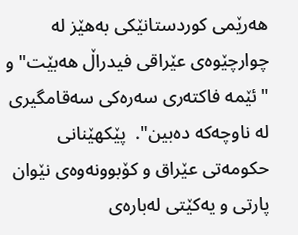هەرێمی کوردستانێکی بەهێز لە چوارچێوەی عێراقی فیدراڵ هەبێت" و  "ئێمە فاکتەری سەرەکی سەقامگیری لە ناوچەکە دەبین".  پێکهێنانی حکومەتی عێراق و کۆبوونەوەی نێوان پارتی و یەکێتی لەبارەی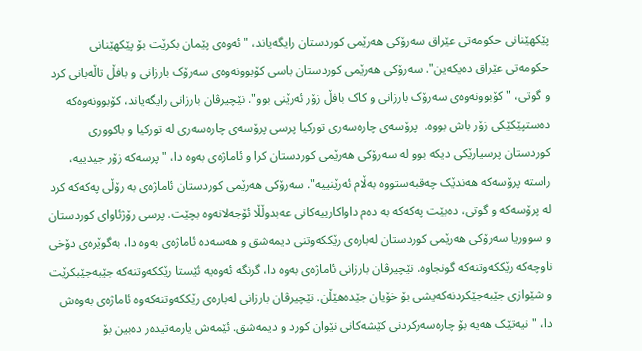پێکهێنانی حکومەتی عێراق سەرۆکی هەرێمی کوردستان رایگەیاند، "ئەوەی پێمان بکرێت بۆ پێکهێنانی حکومەتی عێراق دەیکەین". سەرۆکی هەرێمی کوردستان باسی کۆبوونەوەی سەرۆک بارزانی و بافڵ تاڵەبانی کرد و گوتی، "کۆبوونەوەی سەرۆک بارزانی و کاک بافڵ زۆر ئەرێنی بوو". نێچیرڤان بارزانی رایگەیاند، کۆبوونەوەکە دەستپێکێکی زۆر باش بووە.  پرۆسەی چارەسەری تورکیا پرسی پرۆسەی چارەسەری لە تورکیا و باکووری کوردستان پرسیارێکی دیکە بوو لە سەرۆکی هەرێمی کوردستان کرا و ئاماژەی بەوە دا، " پرسەکە زۆر جیدییە، راستە پرۆسەکە هەندێک چەقبەستووە بەڵام ئەرێنییە". سەرۆکی هەرێمی کوردستان ئاماژەی بە رۆڵی پەکەکە کرد لە پرۆسەکە و گوتی، دەبێت پەکەکە بە دەم داواکارییەکانی عەبدوڵڵا ئۆجەلانەوە بچێت. پرسی رۆژئاوای کوردستان و سووریا سەرۆکی هەرێمی کوردستان لەبارەی رێککەوتنی دیمەشق و هەسەدە ئاماژەی بەوە دا، بەگوێرەی دۆخی ناوچەکە رێککەوتنەکە گونجاوە. نێچیرڤان بارزانی ئاماژەی بەوە دا، گرنگە ئەوەیە ئێستا رێککەوتنەکە جێبەجێبکرێت و شێوازی جێبەجێکردنەکەیشی بۆ خۆیان جێدەهێڵن. نێچیرڤان بارزانی لەبارەی رێککەوتنەکەوە ئاماژەی بەوەش دا، "نیەتێک هەیە بۆ چارەسەرکردنی کێشەکانی نێوان کورد و دیمەشق. ئێمەش یارمەتیدەر دەبین بۆ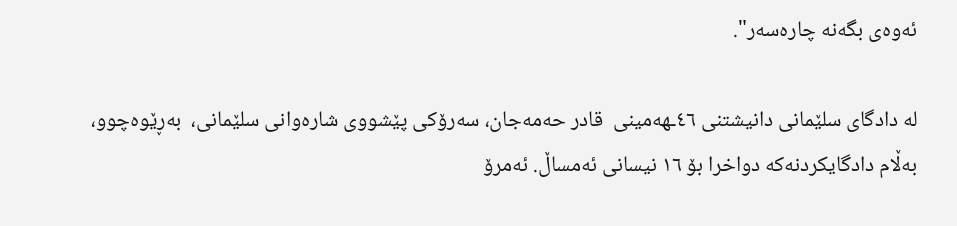ئەوەی بگەنە چارەسەر".

لە دادگای سلێمانی دانیشتنی ٤٦ـهەمینی  قادر حەمەجان، سەرۆکی پێشووی شارەوانی سلێمانی،  بەڕێوەچوو، بەڵام دادگایکردنەکە دواخرا بۆ ١٦ نیسانی ئەمساڵ. ئەمرۆ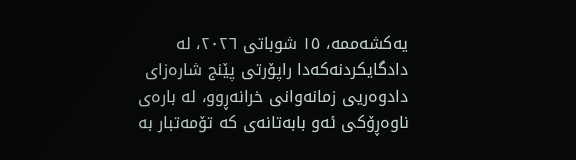یەکشەممە، ١٥ شوباتی ٢٠٢٦، لە دادگایکردنەکەدا راپۆرتی پێنج شارەزای دادوەریی زمانەوانی خرانەڕوو، لە بارەی ناوەڕۆکی ئەو بابەتانەی کە تۆمەتبار بە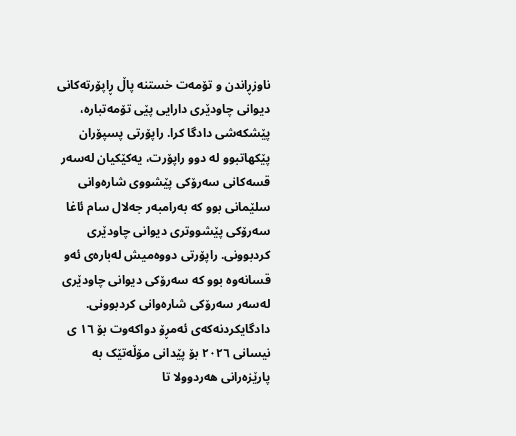ناوزڕاندن و تۆمەت خستنە پاڵ ڕاپۆرتەکانی دیوانی چاودێری دارایی پێی تۆمەتبارە، پێشکەشی دادگا کرا. راپۆرتی پسپۆران پێکهاتبوو لە دوو راپۆرت، یەکێکیان لەسەر قسەکانی سەرۆکی پێشووی شارەوانی سلێمانی بوو کە بەرامبەر جەلال سام ئاغا سەرۆکی پێشووتری دیوانی چاودێری کردبوونی. راپۆرتی دووەمیش لەبارەی ئەو قسانەوە بوو کە سەرۆکی دیوانی چاودێری لەسەر سەرۆکی شارەوانی کردبوونی. دادگایکردنەکەی ئەمڕۆ دواکەوت بۆ ١٦ ی نیسانی ٢٠٢٦ بۆ پێدانی مۆڵەتێک بە پارێزەرانی هەردوولا تا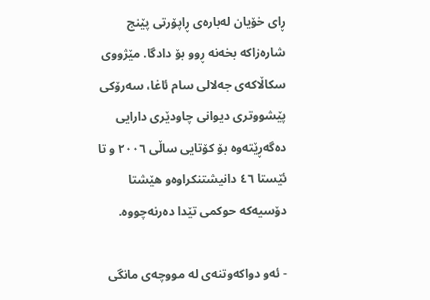ڕای خۆیان لەبارەی ڕاپۆرتی پێنج شارەزاکە بخەنە ڕوو بۆ دادگا. مێژووی سکاڵاکەی جەلالی سام ئاغا، سەرۆکی پێشووتری دیوانی چاودێری دارایی دەگەڕێتەوە بۆ کۆتایی ساڵی ٢٠٠٦ و تا ئێستا ٤٦ دانیشتنکراوەو هێشتا دۆسیەکە حوکمی تێدا دەرنەچووە.

- ئه‌و دواكه‌وتنه‌ى له‌ مووچه‌ى مانگى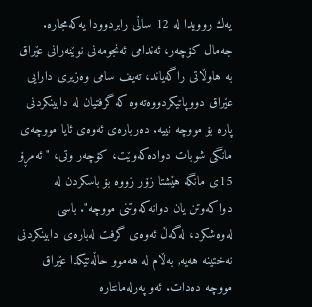یه‌ك روویدا له‌ 12 ساڵى رابردوودا یه‌كه‌مجاره‌. جه‌مال كۆچه‌ر، ئه‌ندامى ئه‌نجومه‌نى نوێنه‌رانى عێراق به‌ هاوڵاتى راگه‌یاند، ته‌یف سامى وه‌زیرى دارایى عێراق دووپاتیكردووه‌ته‌وه‌ كه‌ گرفتیان له‌ دابینكردنى پاره‌ بۆ مووچه‌ نییه‌. ده‌رباره‌ى ئه‌وه‌ى ئایا مووچه‌ى مانگى شوبات دواده‌كه‌وێت، كۆچه‌ر وتى، "ئه‌مڕۆ 15ى مانگه‌ هێشتا زۆر زووه‌ بۆ باسكردن له‌ دواكه‌وتن یان دوانه‌كه‌وتنى مووچه‌". باسى له‌وه‌شكرد، له‌گه‌ڵ ئه‌وه‌ى گرفت له‌باره‌ى دابینكردنى نه‌ختینه‌ هه‌یه‌, به‌ڵام له‌ هه‌موو حاڵه‌تێكدا عێراق مووچه‌ ده‌دات. ئه‌و په‌رله‌مانتاره‌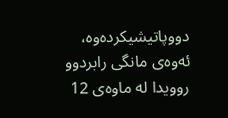دووپاتیشیكرده‌وه‌، ئه‌وه‌ى مانگى رابردوو روویدا له‌ ماوه‌ى 12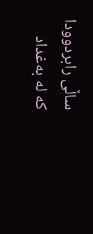ساڵى رابردوودا كه‌ له‌ به‌غداد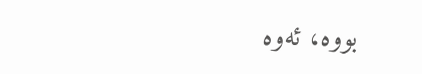بووه‌، ئه‌وه‌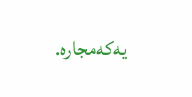یه‌كه‌مجاره‌.